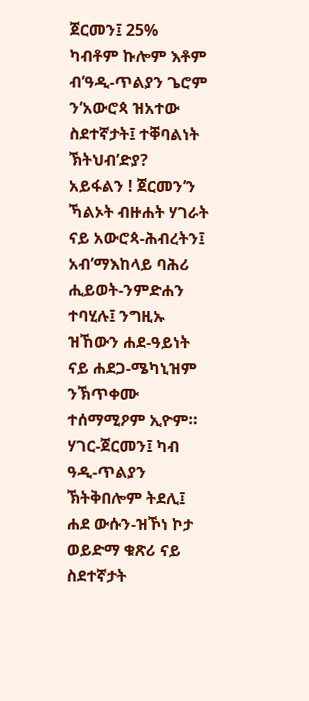ጀርመን፤ 25% ካብቶም ኩሎም እቶም ብ’ዓዲ-ጥልያን ጌሮም ን’አውሮጳ ዝአተው ስደተኛታት፤ ተቐባልነት ኽትህብ’ድያ?
አይፋልን ! ጀርመን’ን ኻልኦት ብዙሐት ሃገራት ናይ አውሮጳ-ሕብረትን፤ አብ’ማእከላይ ባሕሪ ሒይወት-ንምድሐን ተባሂሉ፤ ንግዚኡ ዝኸውን ሐደ-ዓይነት ናይ ሐደጋ-ሜካኒዝም ንኽጥቀሙ ተሰማሚዖም ኢዮም። ሃገር-ጀርመን፤ ካብ ዓዲ-ጥልያን ኽትቅበሎም ትደሊ፤ ሐደ ውሱን-ዝኾነ ኮታ ወይድማ ቁጽሪ ናይ ስደተኛታት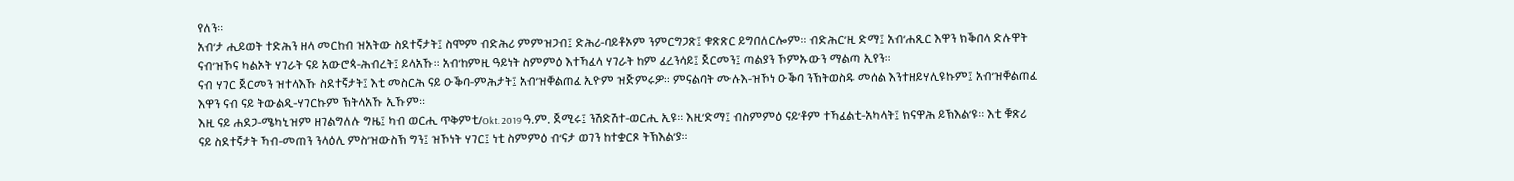የለን።
አብ’ታ ሒይወት ተድሕን ዘላ መርከብ ዝአትው ስደተኛታት፤ ስሞም ብድሕሪ ምምዝጋብ፤ ድሕሪ-ባይቶኦም ንምርግጋጽ፤ ቁጽጽር ይግበለርሎም። ብድሕር’ዚ ድማ፤ አብ’ሐጺር እዋን ክቕበላ ድሉዋት ናብ’ዝኾና ካልኦት ሃገራት ናይ አውሮጳ-ሕብረት፤ ይላአኹ። አብ’ከምዚ ዓይነት ስምምዕ እተኻፈላ ሃገራት ከም ፈረንሳይ፤ ጀርመን፤ ጣልያን ኾምኡውን ማልጣ ኢየን።
ናብ ሃገር ጀርመን ዝተላእኹ ስደተኛታት፤ እቲ መስርሕ ናይ ዑቕባ-ምሕታት፤ አብ’ዝቐልጠፈ ኢዮም ዝጅምሩዎ። ምናልባት ሙሉእ-ዝኾነ ዑቕባ ንኽትወስዱ መሰል እንተዘይሃሊዩኩም፤ አብ’ዝቐልጠፈ እዋን ናብ ናይ ትውልዲ-ሃገርኩም ኽትላአኹ ኢኹም።
እዚ ናይ ሐደጋ-ሜካኒዝም ዘገልግለሉ ግዜ፤ ካብ ወርሒ ጥቅምቲ/Okt. 2019 ዓ.ም. ጀሚሩ፤ ንሽድሽተ-ወርሒ ኢዩ። እዚ’ድማ፤ ብስምምዕ ናይ’ቶም ተኻፈልቲ-አካላት፤ ክናዋሕ ይኽእል’ዩ። እቲ ቑጽሪ ናይ ስደተኛታት ኻብ-መጠን ንላዕሊ ምስ’ዝውስኽ ግን፤ ዝኾነት ሃገር፤ ነቲ ስምምዕ ብ’ናታ ወገን ከተቋርጾ ትኽእል’ያ።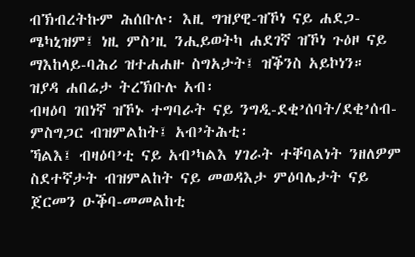ብኽብረትኩም ሕሰቡሉ፡ እዚ ግዝያዊ-ዝኾነ ናይ ሐደጋ-ሜካኒዝም፤ ነዚ ምስ’ዚ ንሒይወትካ ሐደገኛ ዝኾነ ጉዕዞ ናይ ማእከላይ-ባሕሪ ዝተሐሐዙ ስግአታት፤ ዝቕንስ አይኮነን።
ዝያዳ ሐበሬታ ትረኽቡሉ አብ፡
ብዛዕባ ገበነኛ ዝኾኑ ተግባራት ናይ ንግዲ-ደቂ’ሰባት/ደቂ’ሰብ-ምስግጋር ብዝምልከት፤ አብ’ትሕቲ፡
ኻልእ፤ ብዛዕባ’ቲ ናይ አብ’ካልእ ሃገራት ተቐባልነት ንዘለዎም ስደተኛታት ብዝምልከት ናይ መወዳእታ ምዕባሌታት ናይ ጀርመን ዑቕባ-መመልከቲ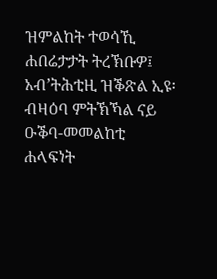ዝምልከት ተወሳኺ ሐበሬታታት ትረኽቡዎ፤ አብ’ትሕቲዚ ዝቕጽል ኢዩ፡
ብዛዕባ ምትኽኻል ናይ ዑቕባ-መመልከቲ ሐላፍነት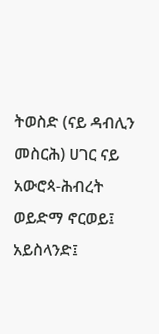ትወስድ (ናይ ዳብሊን መስርሕ) ሀገር ናይ አውሮጳ-ሕብረት ወይድማ ኖርወይ፤ አይስላንድ፤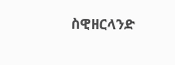ስዊዘርላንድ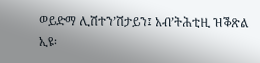ወይድማ ሊሽተን’ሽታይን፤ አብ’ትሕቲዚ ዝቕጽል ኢዩ፡